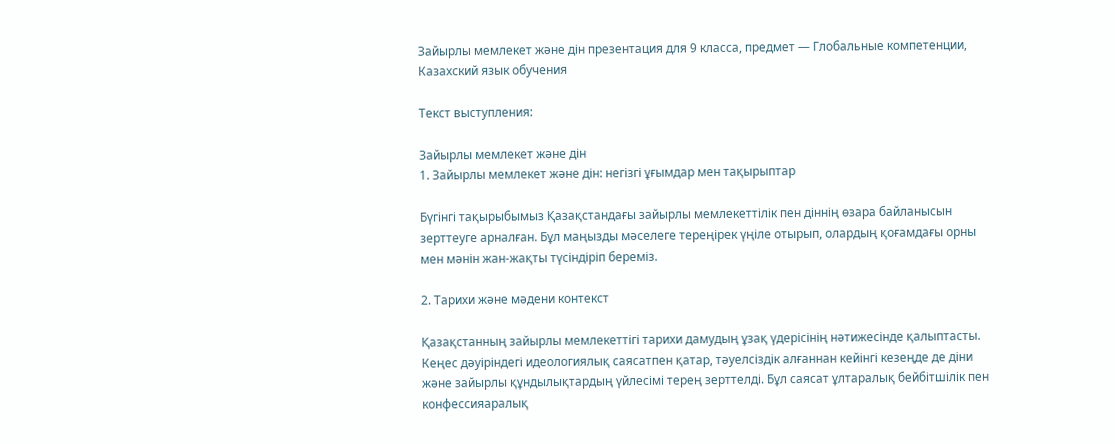Зайырлы мемлекет және дін презентация для 9 класса, предмет — Глобальные компетенции, Казахский язык обучения

Текст выступления:

Зайырлы мемлекет және дін
1. Зайырлы мемлекет және дін: негізгі ұғымдар мен тақырыптар

Бүгінгі тақырыбымыз Қазақстандағы зайырлы мемлекеттілік пен діннің өзара байланысын зерттеуге арналған. Бұл маңызды мәселеге тереңірек үңіле отырып, олардың қоғамдағы орны мен мәнін жан-жақты түсіндіріп береміз.

2. Тарихи және мәдени контекст

Қазақстанның зайырлы мемлекеттігі тарихи дамудың ұзақ үдерісінің нәтижесінде қалыптасты. Кеңес дәуіріндегі идеологиялық саясатпен қатар, тәуелсіздік алғаннан кейінгі кезеңде де діни және зайырлы құндылықтардың үйлесімі терең зерттелді. Бұл саясат ұлтаралық бейбітшілік пен конфессияаралық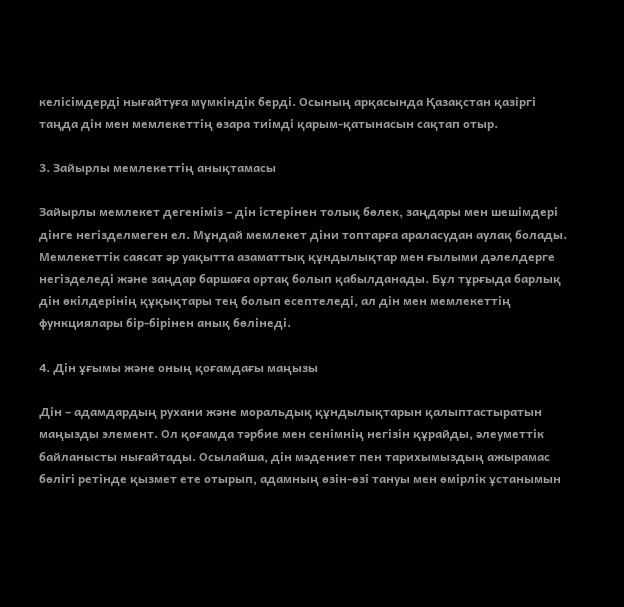келісімдерді нығайтуға мүмкіндік берді. Осының арқасында Қазақстан қазіргі таңда дін мен мемлекеттің өзара тиімді қарым-қатынасын сақтап отыр.

3. Зайырлы мемлекеттің анықтамасы

Зайырлы мемлекет дегеніміз – дін істерінен толық бөлек, заңдары мен шешімдері дінге негізделмеген ел. Мұндай мемлекет діни топтарға араласудан аулақ болады. Мемлекеттік саясат әр уақытта азаматтық құндылықтар мен ғылыми дәлелдерге негізделеді және заңдар баршаға ортақ болып қабылданады. Бұл тұрғыда барлық дін өкілдерінің құқықтары тең болып есептеледі, ал дін мен мемлекеттің функциялары бір-бірінен анық бөлінеді.

4. Дін ұғымы және оның қоғамдағы маңызы

Дін – адамдардың рухани және моральдық құндылықтарын қалыптастыратын маңызды элемент. Ол қоғамда тәрбие мен сенімнің негізін құрайды, әлеуметтік байланысты нығайтады. Осылайша, дін мәдениет пен тарихымыздың ажырамас бөлігі ретінде қызмет ете отырып, адамның өзін-өзі тануы мен өмірлік ұстанымын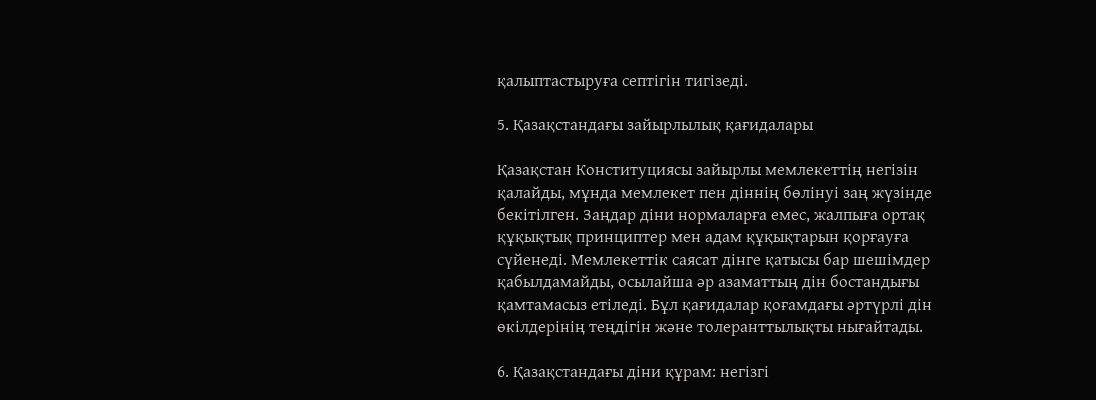қалыптастыруға септігін тигізеді.

5. Қазақстандағы зайырлылық қағидалары

Қазақстан Конституциясы зайырлы мемлекеттің негізін қалайды, мұнда мемлекет пен діннің бөлінуі заң жүзінде бекітілген. Заңдар діни нормаларға емес, жалпыға ортақ құқықтық принциптер мен адам құқықтарын қорғауға сүйенеді. Мемлекеттік саясат дінге қатысы бар шешімдер қабылдамайды, осылайша әр азаматтың дін бостандығы қамтамасыз етіледі. Бұл қағидалар қоғамдағы әртүрлі дін өкілдерінің теңдігін және толеранттылықты нығайтады.

6. Қазақстандағы діни құрам: негізгі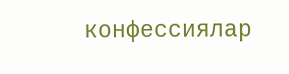конфессиялар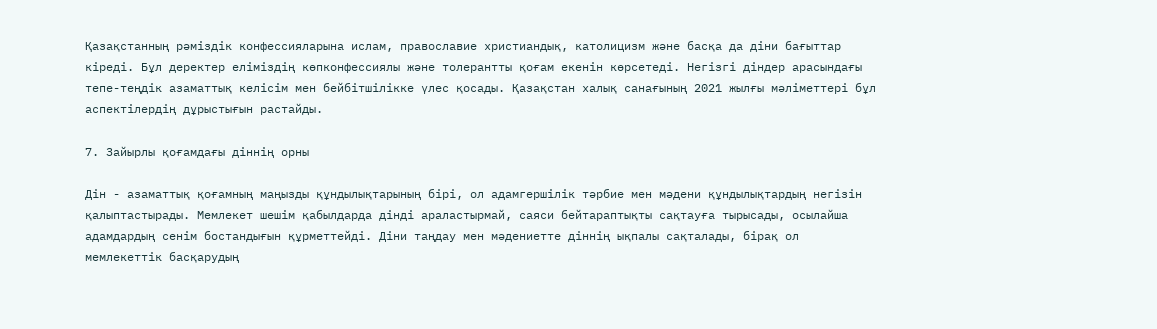Қазақстанның рәміздік конфессияларына ислам, православие христиандық, католицизм және басқа да діни бағыттар кіреді. Бұл деректер еліміздің көпконфессиялы және толерантты қоғам екенін көрсетеді. Негізгі діндер арасындағы тепе-теңдік азаматтық келісім мен бейбітшілікке үлес қосады. Қазақстан халық санағының 2021 жылғы мәліметтері бұл аспектілердің дұрыстығын растайды.

7. Зайырлы қоғамдағы діннің орны

Дін - азаматтық қоғамның маңызды құндылықтарының бірі, ол адамгершілік тәрбие мен мәдени құндылықтардың негізін қалыптастырады. Мемлекет шешім қабылдарда дінді араластырмай, саяси бейтараптықты сақтауға тырысады, осылайша адамдардың сенім бостандығын құрметтейді. Діни таңдау мен мәдениетте діннің ықпалы сақталады, бірақ ол мемлекеттік басқарудың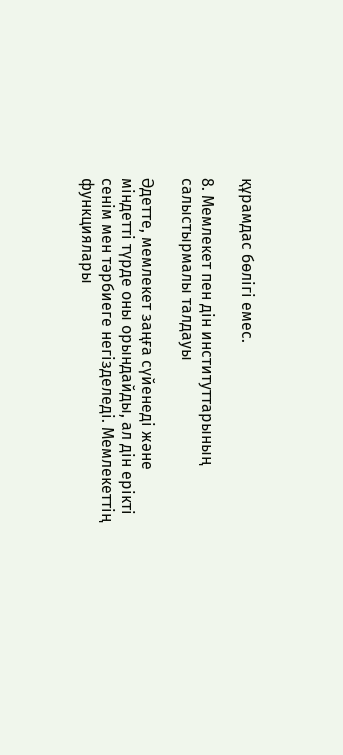құрамдас бөлігі емес.

8. Мемлекет пен дін институттарының салыстырмалы талдауы

Әдетте, мемлекет заңға сүйенеді және міндетті түрде оны орындайды, ал дін ерікті сенім мен тәрбиеге негізделеді. Мемлекеттің функциялары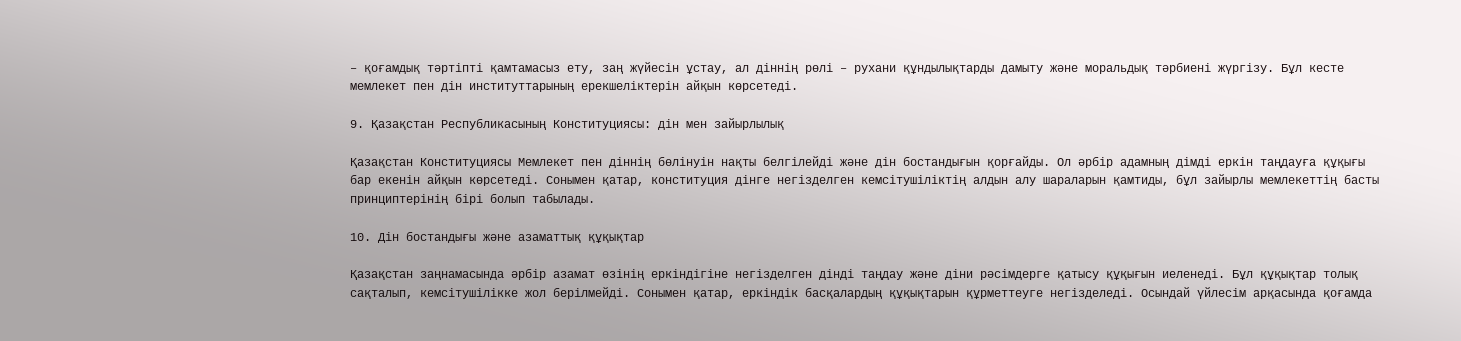– қоғамдық тәртіпті қамтамасыз ету, заң жүйесін ұстау, ал діннің рөлі – рухани құндылықтарды дамыту және моральдық тәрбиені жүргізу. Бұл кесте мемлекет пен дін институттарының ерекшеліктерін айқын көрсетеді.

9. Қазақстан Республикасының Конституциясы: дін мен зайырлылық

Қазақстан Конституциясы Мемлекет пен діннің бөлінуін нақты белгілейді және дін бостандығын қорғайды. Ол әрбір адамның дімді еркін таңдауға құқығы бар екенін айқын көрсетеді. Сонымен қатар, конституция дінге негізделген кемсітушіліктің алдын алу шараларын қамтиды, бұл зайырлы мемлекеттің басты принциптерінің бірі болып табылады.

10. Дін бостандығы және азаматтық құқықтар

Қазақстан заңнамасында әрбір азамат өзінің еркіндігіне негізделген дінді таңдау және діни рәсімдерге қатысу құқығын иеленеді. Бұл құқықтар толық сақталып, кемсітушілікке жол берілмейді. Сонымен қатар, еркіндік басқалардың құқықтарын құрметтеуге негізделеді. Осындай үйлесім арқасында қоғамда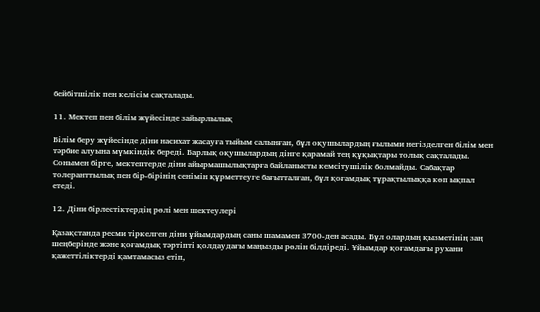бейбітшілік пен келісім сақталады.

11. Мектеп пен білім жүйесінде зайырлылық

Білім беру жүйесінде діни насихат жасауға тыйым салынған, бұл оқушылардың ғылыми негізделген білім мен тәрбие алуына мүмкіндік береді. Барлық оқушылардың дінге қарамай тең құқықтары толық сақталады. Сонымен бірге, мектептерде діни айырмашылықтарға байланысты кемсітушілік болмайды. Сабақтар толеранттылық пен бір-бірінің сенімін құрметтеуге бағытталған, бұл қоғамдық тұрақтылыққа көп ықпал етеді.

12. Діни бірлестіктердің рөлі мен шектеулері

Қазақстанда ресми тіркелген діни ұйымдардың саны шамамен 3700-ден асады. Бұл олардың қызметінің заң шеңберінде және қоғамдық тәртіпті қолдаудағы маңызды рөлін білдіреді. Ұйымдар қоғамдағы рухани қажеттіліктерді қамтамасыз етіп,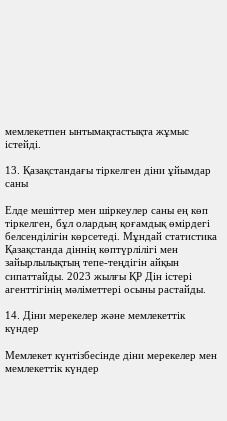мемлекетпен ынтымақтастықта жұмыс істейді.

13. Қазақстандағы тіркелген діни ұйымдар саны

Елде мешіттер мен шіркеулер саны ең көп тіркелген, бұл олардың қоғамдық өмірдегі белсенділігін көрсетеді. Мұндай статистика Қазақстанда діннің көптүрлілігі мен зайырлылықтың тепе-теңдігін айқын сипаттайды. 2023 жылғы ҚР Дін істері агенттігінің мәліметтері осыны растайды.

14. Діни мерекелер және мемлекеттік күндер

Мемлекет күнтізбесінде діни мерекелер мен мемлекеттік күндер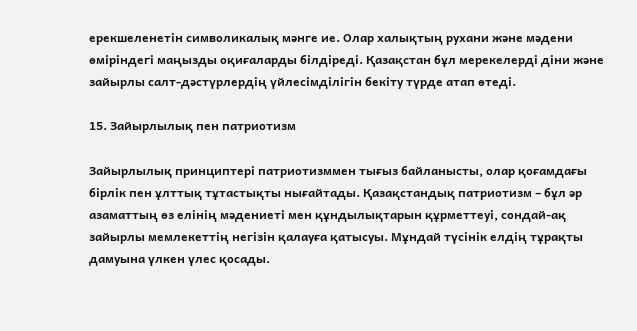ерекшеленетін символикалық мәнге ие. Олар халықтың рухани және мәдени өміріндегі маңызды оқиғаларды білдіреді. Қазақстан бұл мерекелерді діни және зайырлы салт-дәстүрлердің үйлесімділігін бекіту түрде атап өтеді.

15. Зайырлылық пен патриотизм

Зайырлылық принциптері патриотизммен тығыз байланысты, олар қоғамдағы бірлік пен ұлттық тұтастықты нығайтады. Қазақстандық патриотизм – бұл әр азаматтың өз елінің мәдениеті мен құндылықтарын құрметтеуі, сондай-ақ зайырлы мемлекеттің негізін қалауға қатысуы. Мұндай түсінік елдің тұрақты дамуына үлкен үлес қосады.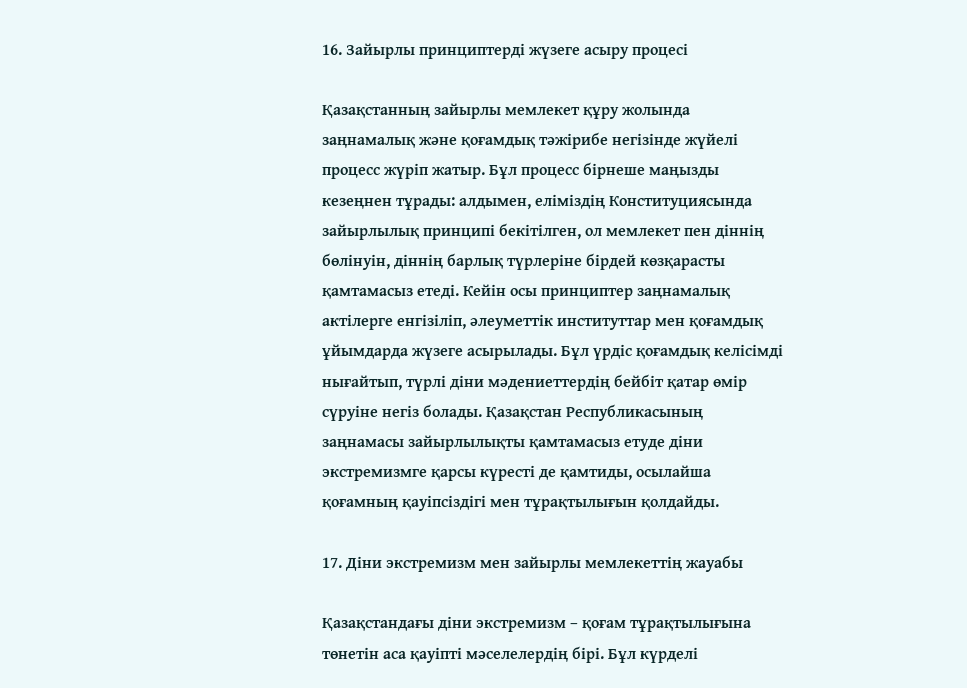16. Зайырлы принциптерді жүзеге асыру процесі

Қазақстанның зайырлы мемлекет құру жолында заңнамалық және қоғамдық тәжірибе негізінде жүйелі процесс жүріп жатыр. Бұл процесс бірнеше маңызды кезеңнен тұрады: алдымен, еліміздің Конституциясында зайырлылық принципі бекітілген, ол мемлекет пен діннің бөлінуін, діннің барлық түрлеріне бірдей көзқарасты қамтамасыз етеді. Кейін осы принциптер заңнамалық актілерге енгізіліп, әлеуметтік институттар мен қоғамдық ұйымдарда жүзеге асырылады. Бұл үрдіс қоғамдық келісімді нығайтып, түрлі діни мәдениеттердің бейбіт қатар өмір сүруіне негіз болады. Қазақстан Республикасының заңнамасы зайырлылықты қамтамасыз етуде діни экстремизмге қарсы күресті де қамтиды, осылайша қоғамның қауіпсіздігі мен тұрақтылығын қолдайды.

17. Діни экстремизм мен зайырлы мемлекеттің жауабы

Қазақстандағы діни экстремизм – қоғам тұрақтылығына төнетін аса қауіпті мәселелердің бірі. Бұл күрделі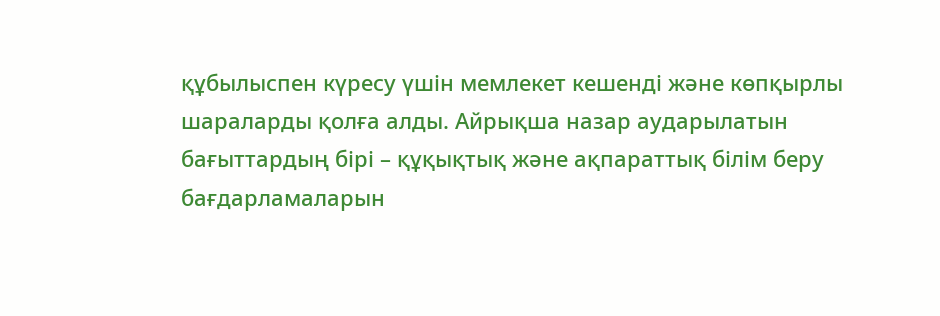құбылыспен күресу үшін мемлекет кешенді және көпқырлы шараларды қолға алды. Айрықша назар аударылатын бағыттардың бірі – құқықтық және ақпараттық білім беру бағдарламаларын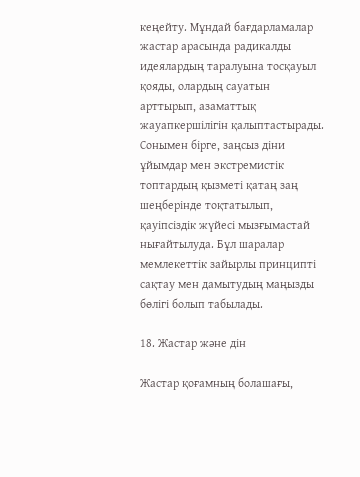кеңейту. Мұндай бағдарламалар жастар арасында радикалды идеялардың таралуына тосқауыл қояды, олардың сауатын арттырып, азаматтық жауапкершілігін қалыптастырады. Сонымен бірге, заңсыз діни ұйымдар мен экстремистік топтардың қызметі қатаң заң шеңберінде тоқтатылып, қауіпсіздік жүйесі мызғымастай нығайтылуда. Бұл шаралар мемлекеттік зайырлы принципті сақтау мен дамытудың маңызды бөлігі болып табылады.

18. Жастар және дін

Жастар қоғамның болашағы,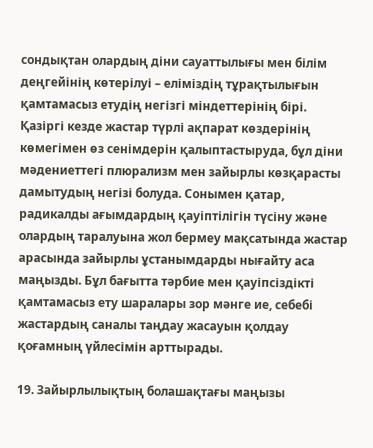сондықтан олардың діни сауаттылығы мен білім деңгейінің көтерілуі – еліміздің тұрақтылығын қамтамасыз етудің негізгі міндеттерінің бірі. Қазіргі кезде жастар түрлі ақпарат көздерінің көмегімен өз сенімдерін қалыптастыруда, бұл діни мәдениеттегі плюрализм мен зайырлы көзқарасты дамытудың негізі болуда. Сонымен қатар, радикалды ағымдардың қауіптілігін түсіну және олардың таралуына жол бермеу мақсатында жастар арасында зайырлы ұстанымдарды нығайту аса маңызды. Бұл бағытта тәрбие мен қауіпсіздікті қамтамасыз ету шаралары зор мәнге ие, себебі жастардың саналы таңдау жасауын қолдау қоғамның үйлесімін арттырады.

19. Зайырлылықтың болашақтағы маңызы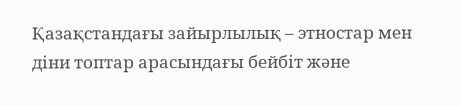Қазақстандағы зайырлылық – этностар мен діни топтар арасындағы бейбіт және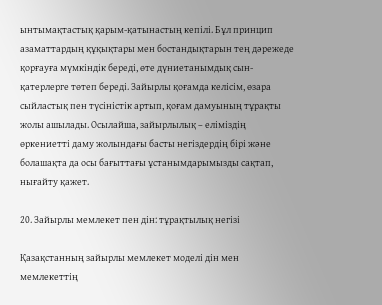ынтымақтастық қарым-қатынастың кепілі. Бұл принцип азаматтардың құқықтары мен бостандықтарын тең дәрежеде қорғауға мүмкіндік береді, өте дүниетанымдық сын-қатерлерге төтеп береді. Зайырлы қоғамда келісім, өзара сыйластық пен түсіністік артып, қоғам дамуының тұрақты жолы ашылады. Осылайша, зайырлылық – еліміздің өркениетті даму жолындағы басты негіздердің бірі және болашақта да осы бағыттағы ұстанымдарымызды сақтап, нығайту қажет.

20. Зайырлы мемлекет пен дін: тұрақтылық негізі

Қазақстанның зайырлы мемлекет моделі дін мен мемлекеттің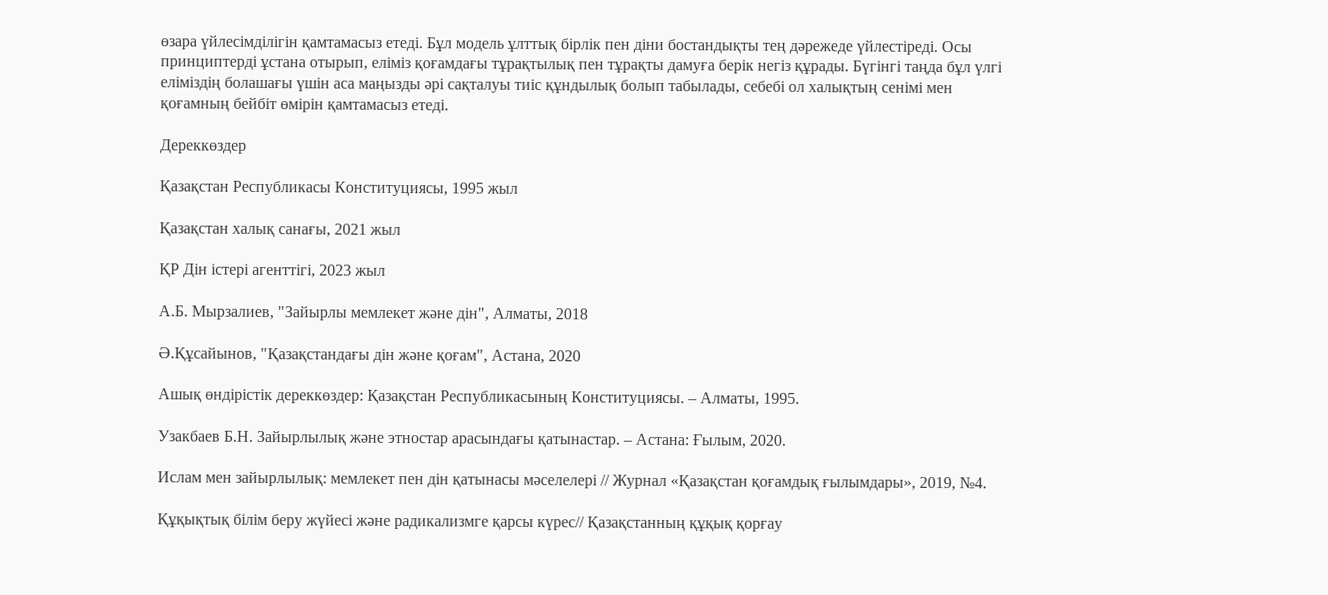өзара үйлесімділігін қамтамасыз етеді. Бұл модель ұлттық бірлік пен діни бостандықты тең дәрежеде үйлестіреді. Осы принциптерді ұстана отырып, еліміз қоғамдағы тұрақтылық пен тұрақты дамуға берік негіз құрады. Бүгінгі таңда бұл үлгі еліміздің болашағы үшін аса маңызды әрі сақталуы тиіс құндылық болып табылады, себебі ол халықтың сенімі мен қоғамның бейбіт өмірін қамтамасыз етеді.

Дереккөздер

Қазақстан Республикасы Конституциясы, 1995 жыл

Қазақстан халық санағы, 2021 жыл

ҚР Дін істері агенттігі, 2023 жыл

А.Б. Мырзалиев, "Зайырлы мемлекет және дін", Алматы, 2018

Ә.Құсайынов, "Қазақстандағы дін және қоғам", Астана, 2020

Ашық өндірістік дереккөздер: Қазақстан Республикасының Конституциясы. – Алматы, 1995.

Узакбаев Б.Н. Зайырлылық және этностар арасындағы қатынастар. – Астана: Ғылым, 2020.

Ислам мен зайырлылық: мемлекет пен дін қатынасы мәселелері // Журнал «Қазақстан қоғамдық ғылымдары», 2019, №4.

Құқықтық білім беру жүйесі және радикализмге қарсы күрес// Қазақстанның құқық қорғау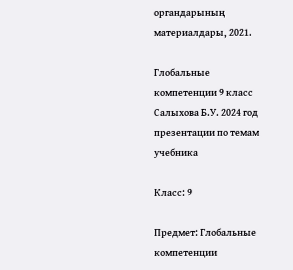органдарының материалдары, 2021.

Глобальные компетенции 9 класс Салыхова Б.У. 2024 год презентации по темам учебника

Класс: 9

Предмет: Глобальные компетенции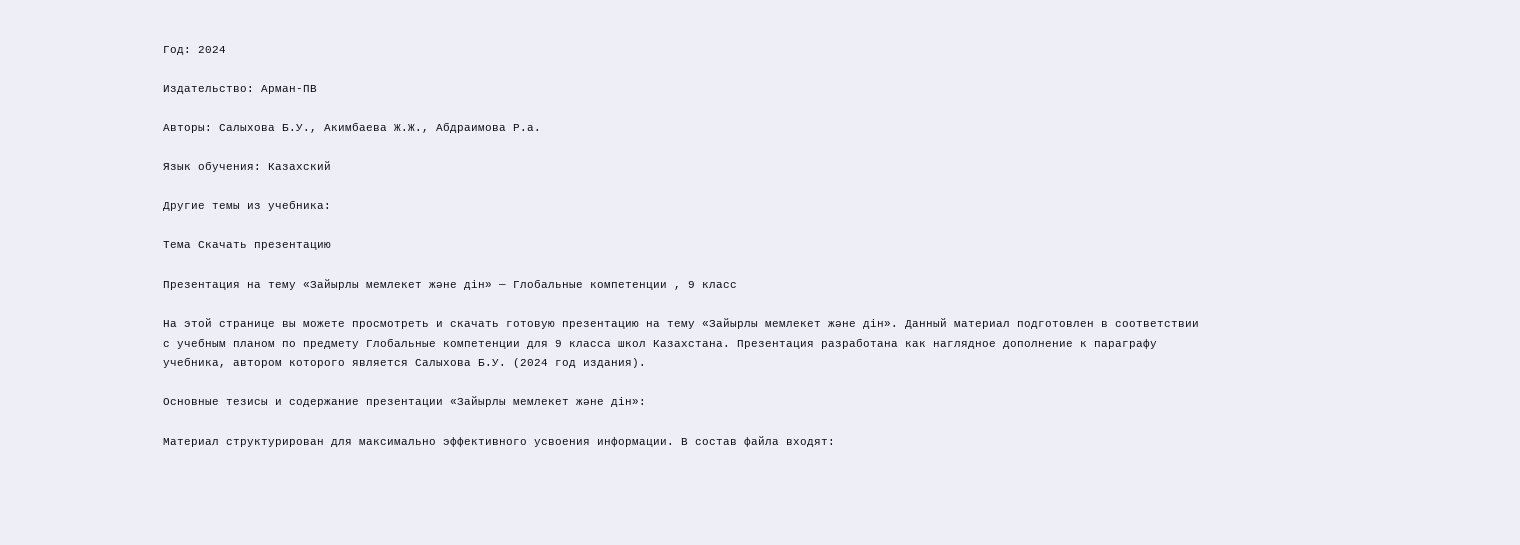Год: 2024

Издательство: Арман-ПВ

Авторы: Салыхова Б.У., Акимбаева Ж.Ж., Абдраимова Р.а.

Язык обучения: Казахский

Другие темы из учебника:

Тема Скачать презентацию

Презентация на тему «Зайырлы мемлекет және дін» — Глобальные компетенции , 9 класс

На этой странице вы можете просмотреть и скачать готовую презентацию на тему «Зайырлы мемлекет және дін». Данный материал подготовлен в соответствии с учебным планом по предмету Глобальные компетенции для 9 класса школ Казахстана. Презентация разработана как наглядное дополнение к параграфу учебника, автором которого является Салыхова Б.У. (2024 год издания).

Основные тезисы и содержание презентации «Зайырлы мемлекет және дін»:

Материал структурирован для максимально эффективного усвоения информации. В состав файла входят: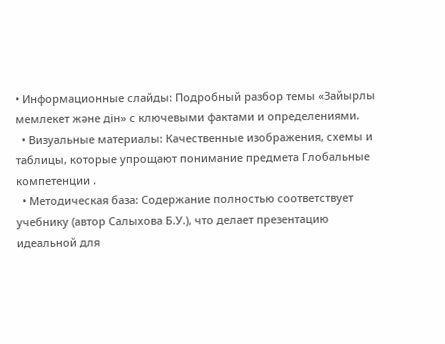• Информационные слайды: Подробный разбор темы «Зайырлы мемлекет және дін» с ключевыми фактами и определениями.
  • Визуальные материалы: Качественные изображения, схемы и таблицы, которые упрощают понимание предмета Глобальные компетенции .
  • Методическая база: Содержание полностью соответствует учебнику (автор Салыхова Б.У.), что делает презентацию идеальной для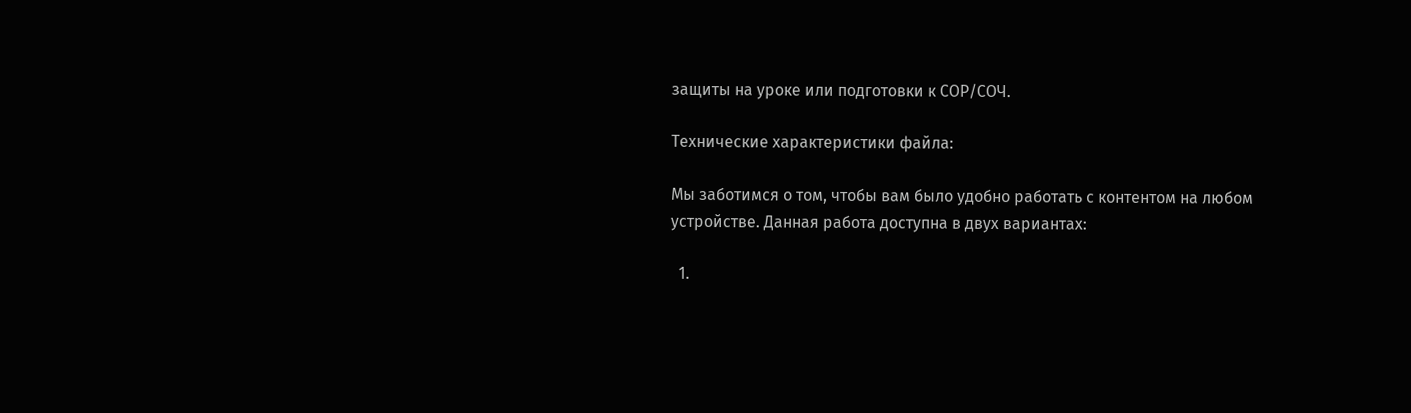защиты на уроке или подготовки к СОР/СОЧ.

Технические характеристики файла:

Мы заботимся о том, чтобы вам было удобно работать с контентом на любом устройстве. Данная работа доступна в двух вариантах:

  1.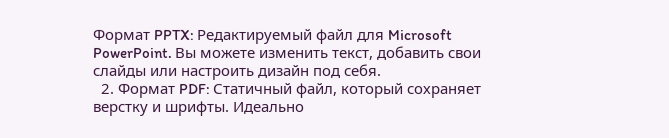Формат PPTX: Редактируемый файл для Microsoft PowerPoint. Вы можете изменить текст, добавить свои слайды или настроить дизайн под себя.
  2. Формат PDF: Статичный файл, который сохраняет верстку и шрифты. Идеально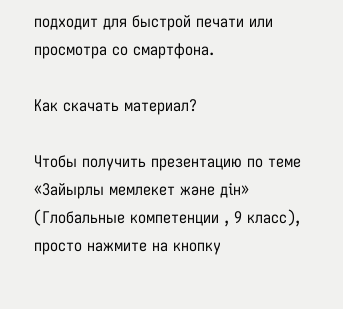подходит для быстрой печати или просмотра со смартфона.

Как скачать материал?

Чтобы получить презентацию по теме «Зайырлы мемлекет және дін» (Глобальные компетенции , 9 класс), просто нажмите на кнопку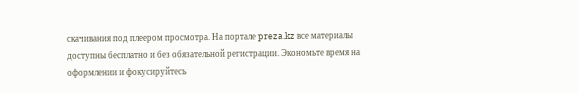скачивания под плеером просмотра. На портале preza.kz все материалы доступны бесплатно и без обязательной регистрации. Экономьте время на оформлении и фокусируйтесь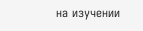на изучении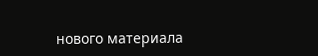нового материала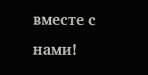вместе с нами!